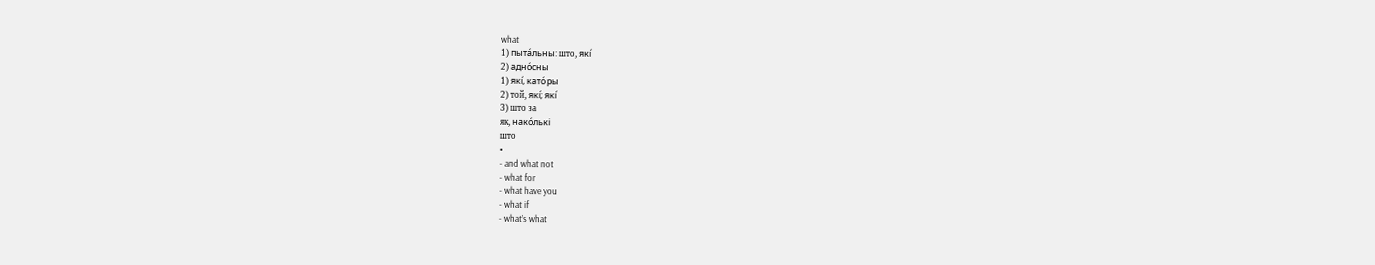what
1) пыта́льны: што, які́
2) адно́сны
1) які́, като́ры
2) той, які́; які́
3) што за
як, нако́лькі
што
•
- and what not
- what for
- what have you
- what if
- what’s what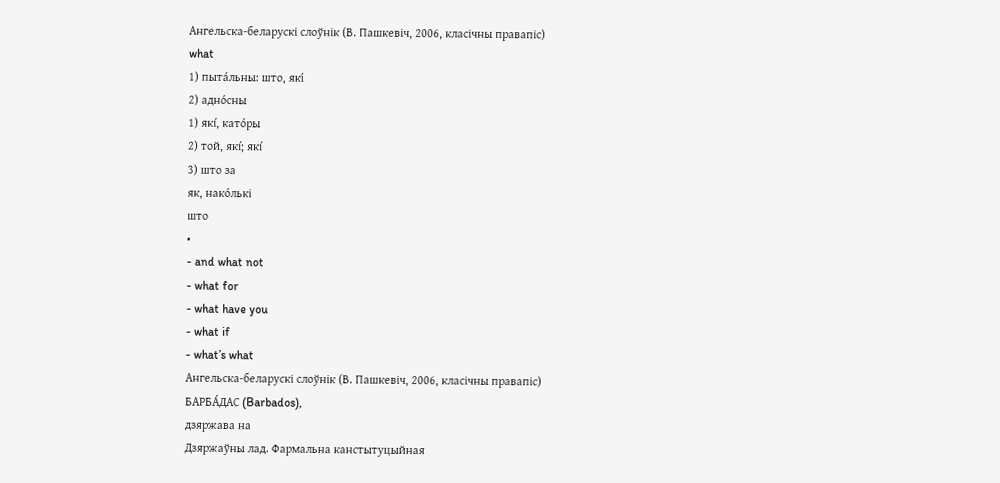Ангельска-беларускі слоўнік (В. Пашкевіч, 2006, класічны правапіс)
what
1) пыта́льны: што, які́
2) адно́сны
1) які́, като́ры
2) той, які́; які́
3) што за
як, нако́лькі
што
•
- and what not
- what for
- what have you
- what if
- what’s what
Ангельска-беларускі слоўнік (В. Пашкевіч, 2006, класічны правапіс)
БАРБА́ДАС (Barbados),
дзяржава на
Дзяржаўны лад. Фармальна канстытуцыйная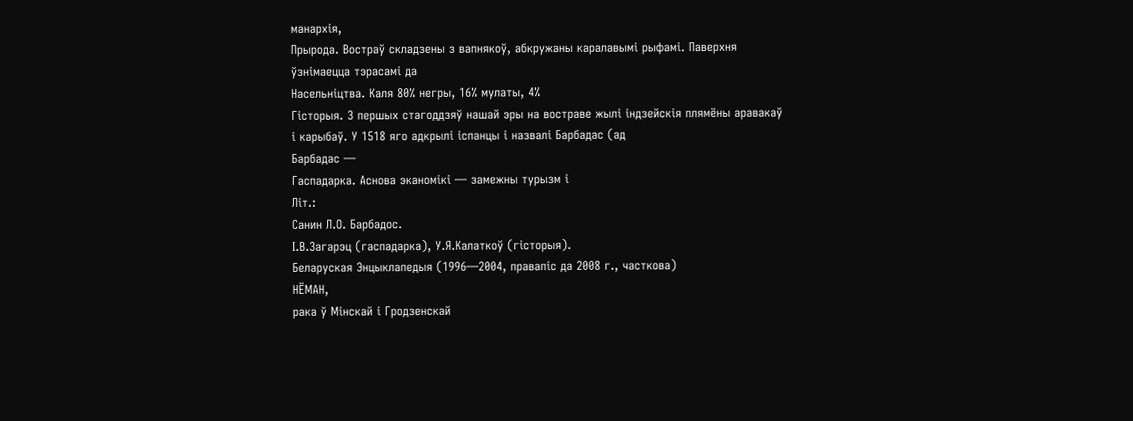манархія,
Прырода. Востраў складзены з вапнякоў, абкружаны каралавымі рыфамі. Паверхня ўзнімаецца тэрасамі да
Насельніцтва. Каля 80% негры, 16% мулаты, 4%
Гісторыя. З першых стагоддзяў нашай эры на востраве жылі індзейскія плямёны аравакаў і карыбаў. У 1518 яго адкрылі іспанцы і назвалі Барбадас (ад
Барбадас —
Гаспадарка. Аснова эканомікі — замежны турызм і
Літ.:
Санин Л.О. Барбадос.
І.В.Загарэц (гаспадарка), У.Я.Калаткоў (гісторыя).
Беларуская Энцыклапедыя (1996—2004, правапіс да 2008 г., часткова)
НЁМАН,
рака ў Мінскай і Гродзенскай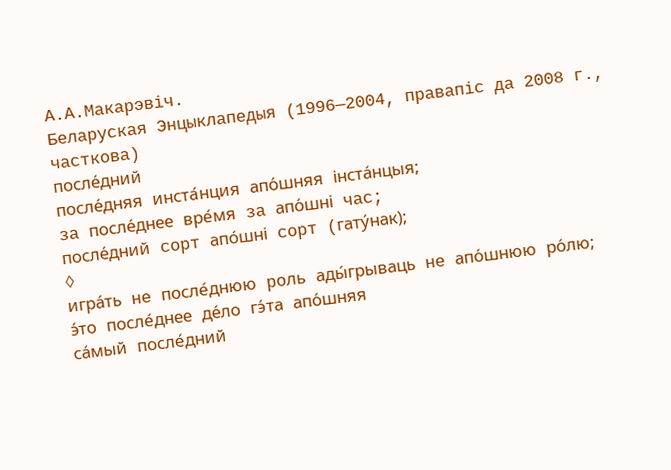А.А.Макарэвіч.
Беларуская Энцыклапедыя (1996—2004, правапіс да 2008 г., часткова)
после́дний
после́дняя инста́нция апо́шняя інста́нцыя;
за после́днее вре́мя за апо́шні час;
после́дний сорт апо́шні сорт (гату́нак);
◊
игра́ть не после́днюю роль ады́грываць не апо́шнюю ро́лю;
э́то после́днее де́ло гэ́та апо́шняя
са́мый после́дний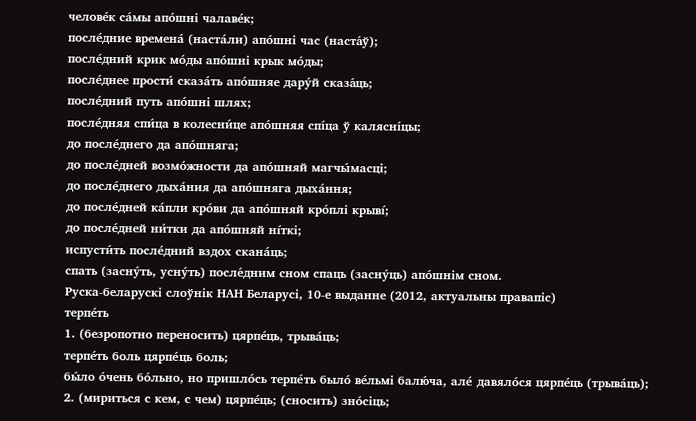челове́к са́мы апо́шні чалаве́к;
после́дние времена́ (наста́ли) апо́шні час (наста́ў);
после́дний крик мо́ды апо́шні крык мо́ды;
после́днее прости́ сказа́ть апо́шняе дару́й сказа́ць;
после́дний путь апо́шні шлях;
после́дняя спи́ца в колесни́це апо́шняя спі́ца ў калясні́цы;
до после́днего да апо́шняга;
до после́дней возмо́жности да апо́шняй магчы́масці;
до после́днего дыха́ния да апо́шняга дыха́ння;
до после́дней ка́пли кро́ви да апо́шняй кро́плі крыві́;
до после́дней ни́тки да апо́шняй ні́ткі;
испусти́ть после́дний вздох скана́ць;
спать (засну́ть, усну́ть) после́дним сном спаць (засну́ць) апо́шнім сном.
Руска-беларускі слоўнік НАН Беларусі, 10-е выданне (2012, актуальны правапіс)
терпе́ть
1. (безропотно переносить) цярпе́ць, трыва́ць;
терпе́ть боль цярпе́ць боль;
бы́ло о́чень бо́льно, но пришло́сь терпе́ть было́ ве́льмі балю́ча, але́ давяло́ся цярпе́ць (трыва́ць);
2. (мириться с кем, с чем) цярпе́ць; (сносить) зно́сіць;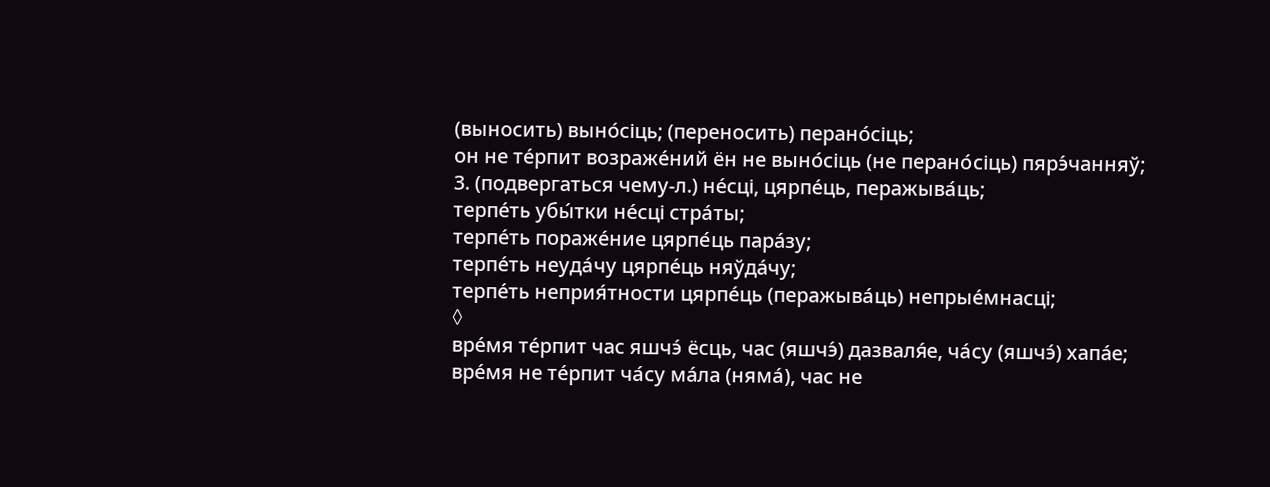(выносить) выно́сіць; (переносить) перано́сіць;
он не те́рпит возраже́ний ён не выно́сіць (не перано́сіць) пярэ́чанняў;
3. (подвергаться чему-л.) не́сці, цярпе́ць, перажыва́ць;
терпе́ть убы́тки не́сці стра́ты;
терпе́ть пораже́ние цярпе́ць пара́зу;
терпе́ть неуда́чу цярпе́ць няўда́чу;
терпе́ть неприя́тности цярпе́ць (перажыва́ць) непрые́мнасці;
◊
вре́мя те́рпит час яшчэ́ ёсць, час (яшчэ́) дазваля́е, ча́су (яшчэ́) хапа́е;
вре́мя не те́рпит ча́су ма́ла (няма́), час не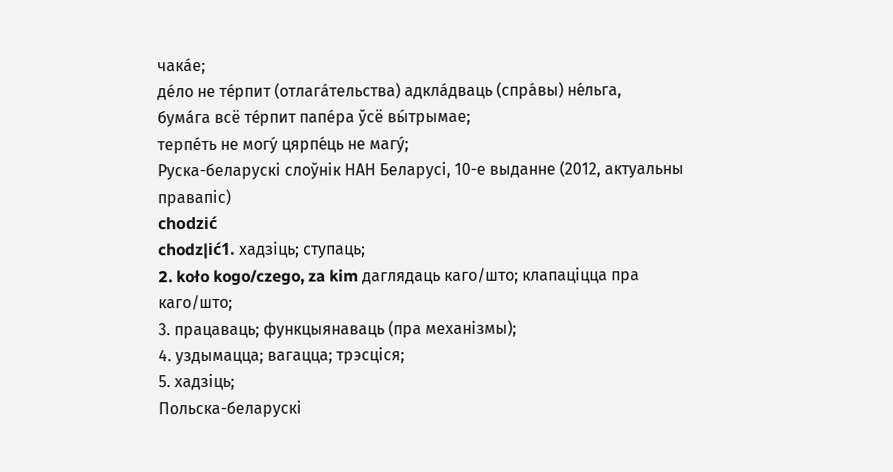чака́е;
де́ло не те́рпит (отлага́тельства) адкла́дваць (спра́вы) не́льга,
бума́га всё те́рпит папе́ра ўсё вы́трымае;
терпе́ть не могу́ цярпе́ць не магу́;
Руска-беларускі слоўнік НАН Беларусі, 10-е выданне (2012, актуальны правапіс)
chodzić
chodz|ić1. хадзіць; ступаць;
2. koło kogo/czego, za kim даглядаць каго/што; клапаціцца пра каго/што;
3. працаваць; функцыянаваць (пра механізмы);
4. уздымацца; вагацца; трэсціся;
5. хадзіць;
Польска-беларускі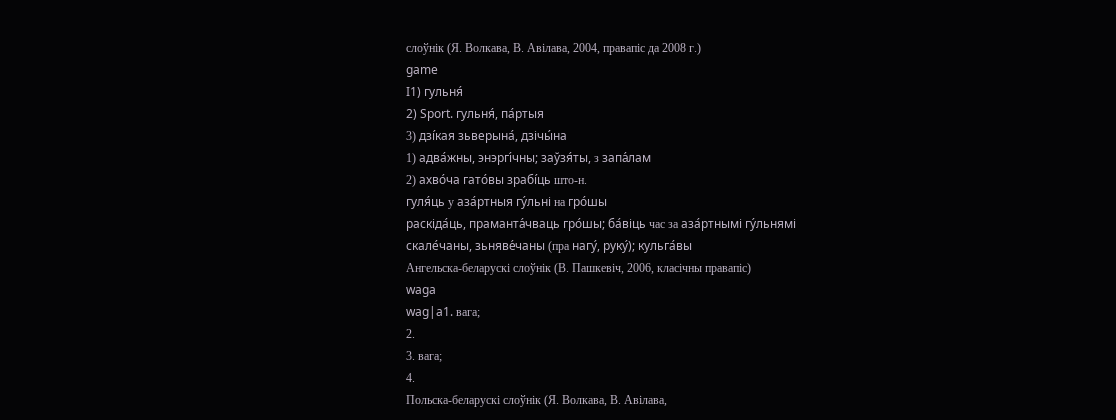слоўнік (Я. Волкава, В. Авілава, 2004, правапіс да 2008 г.)
game
I1) гульня́
2) Sport. гульня́, па́ртыя
3) дзі́кая зьверына́, дзічы́на
1) адва́жны, энэргі́чны; заўзя́ты, з запа́лам
2) ахво́ча гато́вы зрабі́ць што-н.
гуля́ць у аза́ртныя гу́льні на гро́шы
раскіда́ць, праманта́чваць гро́шы; ба́віць час за аза́ртнымі гу́льнямі
скале́чаны, зьняве́чаны (пра нагу́, руку́); кульга́вы
Ангельска-беларускі слоўнік (В. Пашкевіч, 2006, класічны правапіс)
waga
wag|a1. вага;
2.
3. вага;
4.
Польска-беларускі слоўнік (Я. Волкава, В. Авілава,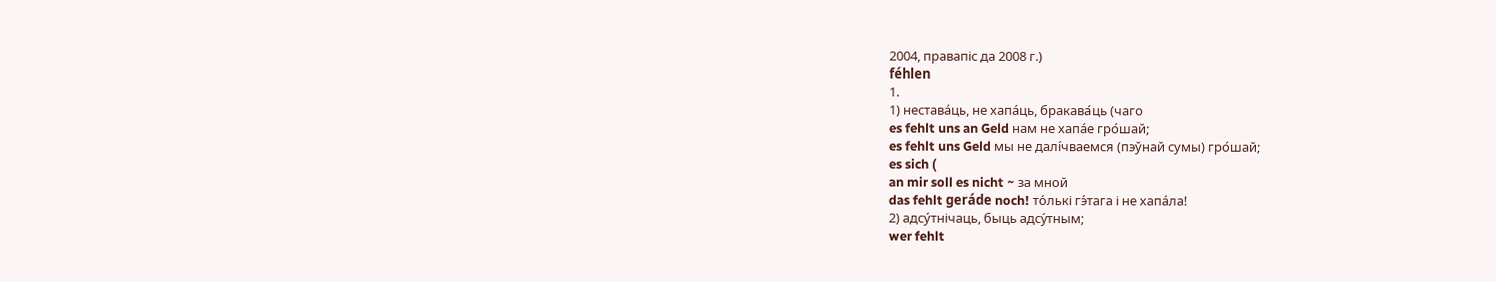2004, правапіс да 2008 г.)
féhlen
1.
1) нестава́ць, не хапа́ць, бракава́ць (чаго
es fehlt uns an Geld нам не хапа́е гро́шай;
es fehlt uns Geld мы не далі́чваемся (пэўнай сумы) гро́шай;
es sich (
an mir soll es nicht ~ за мной
das fehlt geráde noch! то́лькі гэ́тага і не хапа́ла!
2) адсу́тнічаць, быць адсу́тным;
wer fehlt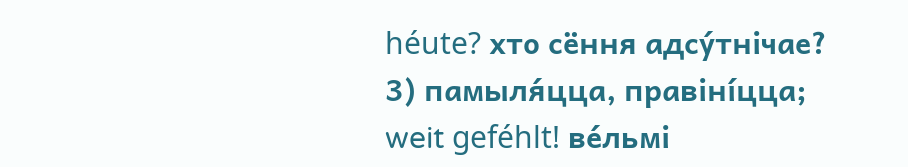héute? хто сёння адсу́тнічае?
3) памыля́цца, правіні́цца;
weit geféhlt! ве́льмі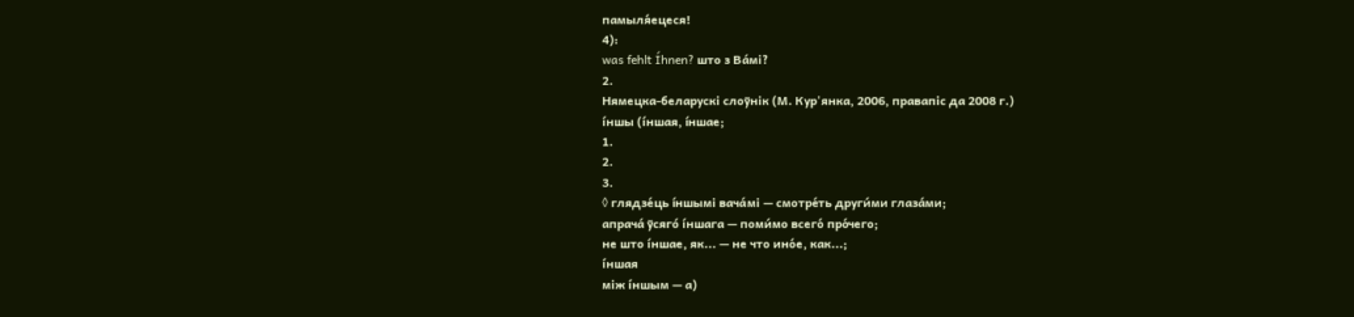памыля́ецеся!
4):
was fehlt Íhnen? што з Ва́мі?
2.
Нямецка-беларускі слоўнік (М. Кур'янка, 2006, правапіс да 2008 г.)
і́ншы (і́ншая, і́ншае;
1.
2.
3.
◊ глядзе́ць і́ншымі вача́мі — смотре́ть други́ми глаза́ми;
апрача́ ўсяго́ і́ншага — поми́мо всего́ про́чего;
не што і́ншае, як... — не что ино́е, как...;
і́ншая
між і́ншым — а)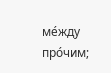ме́жду про́чим;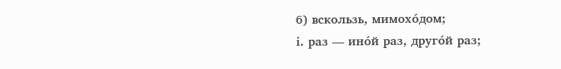б) вскользь, мимохо́дом;
і. раз — ино́й раз, друго́й раз;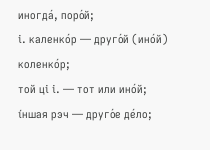иногда́, поро́й;
і. каленко́р — друго́й (ино́й) коленко́р;
той ці і. — тот или ино́й;
і́ншая рэч — друго́е де́ло;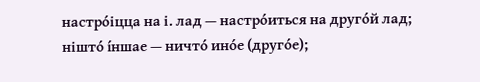настро́іцца на і. лад — настро́иться на друго́й лад;
нішто́ і́ншае — ничто́ ино́е (друго́е);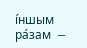і́ншым ра́зам —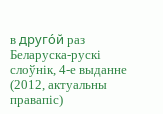в друго́й раз
Беларуска-рускі слоўнік, 4-е выданне (2012, актуальны правапіс)